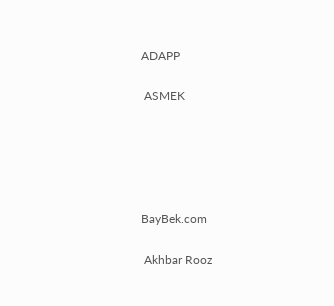ADAPP

 ASMEK





BayBek.com

 Akhbar Rooz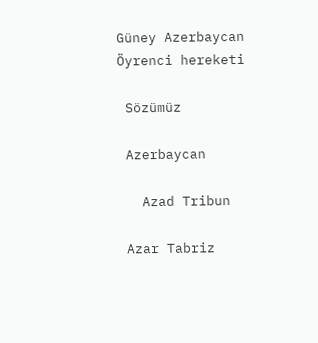Güney Azerbaycan Öyrenci hereketi

 Sözümüz

 Azerbaycan

   Azad Tribun

 Azar Tabriz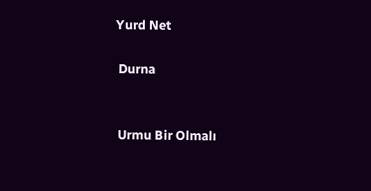Yurd Net

 Durna


 Urmu Bir Olmalı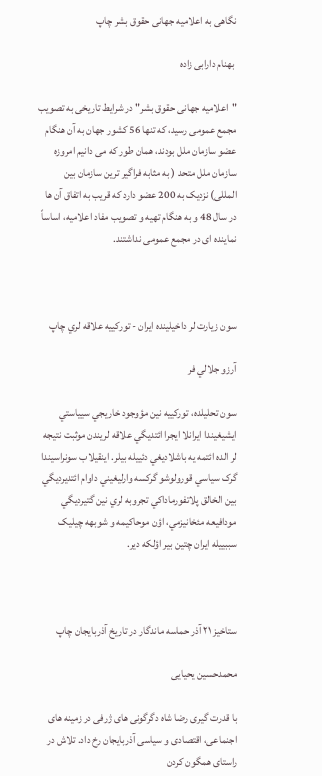نگاهی به اعلامیه جهانی حقوق بشر چاپ

 بهنام دارابی زاده

"اعلامیه جهانی حقوق بشر" در شرایط تاریخی به تصویب مجمع عمومی رسید، که تنها 56 کشور جهان به آن هنگام عضو سازمان ملل بودند، همان طور که می دانیم امروزه سازمان ملل متحد ( به مثابه فراگیر ترین سازمان بین المللی) نزدیک به 200 عضو دارد که قریب به اتفاق آن ها در سال 48 و به هنگام تهیه و تصویب مفاد اعلامیه، اساساً نماینده ای در مجمع عمومی نداشتند.



سون زيارت لر داخيلينده ايران - تورکييه علاقه لري چاپ

آرزو جلالي فر

سون تحليلده، تورکييه نين مؤوجود خاريجي سيياستي ايشيغيندا ايرانلا ايجرا ائتديگي علاقه لريندن موثبت نتيجه لر الده ائتمه يه باشلاديغي دئييله بيلر. اينقيلاب سونراسيندا گرک سياسي قورولوشو گرکسه وارليغيني داوام ائتديرديگي بين الخالق پلاتفورماداکي تجروبه لري نين گتيرديگي مودافيعه مئخانيزمي، اؤن موحاکيمه و شوبهه چيليک سببييله ايران چتين بير اؤلکه دير.



ستاخیز ۲۱ آذر حماسه ماندگار در تاریخ آذربایجان چاپ

محمدحسین یحیایی

با قدرت گیری رضا شاه دگرگونی های ژرفی در زمینه های اجنماعی، اقتصادی و سیاسی آذربایجان رخ داد. تلاش در راستای همگون کردن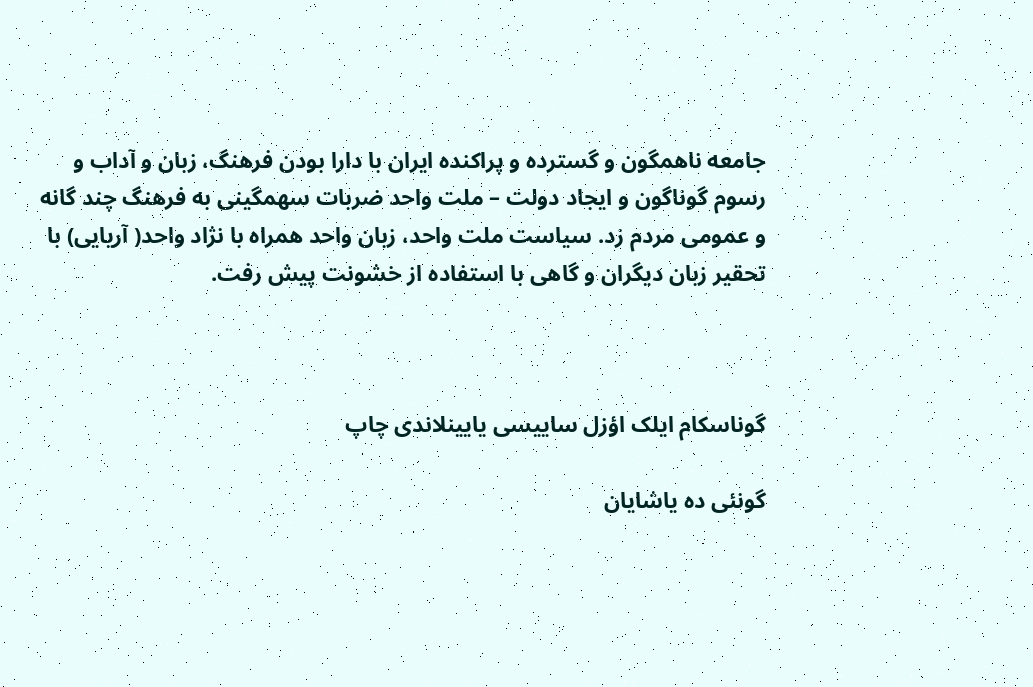جامعه ناهمگون و گسترده و پراکنده ایران با دارا بودن فرهنگ، زبان و آداب و رسوم گوناگون و ایجاد دولت – ملت واحد ضربات سهمگینی به فرهنگ چند گانه و عمومی مردم زد. سیاست ملت واحد، زبان واحد همراه با نژاد واحد( آریایی) با تحقیر زبان دیگران و گاهی با استفاده از خشونت پیش رفت.



گوناسکام ایلک اؤزل ساییسی یایینلاندی چاپ

گونئی ده یاشایان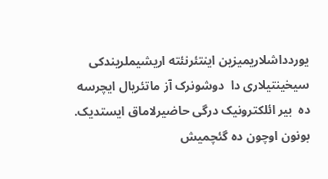یوردداشلاریمیزین اینتئرنئته اریشیملریندکی سیخینتیلاری دا  دوشونرک آز ماتئریال ایچرسه ده  بیر ائلکترونیک درگی حاضیرلاماق ایستدیک. بونون اوچون ده گئچمیش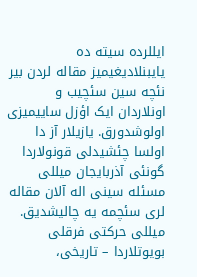ایللرده سیته ده یایبنلادیغیمیز مقاله لردن بیر نئچه سین سئچیب و اونلاردان ایک اؤزل ساییمیزی اولوشدورق. یازیلار آز دا اولسا چئشیدلی قونولاردا گونئی آذربایجان میللی مسئله سینی اله آلان مقاله لری سئچمه یه چالیشدیق.  میللی حرکتی فرقلی بویوتلاردا – تاریخی،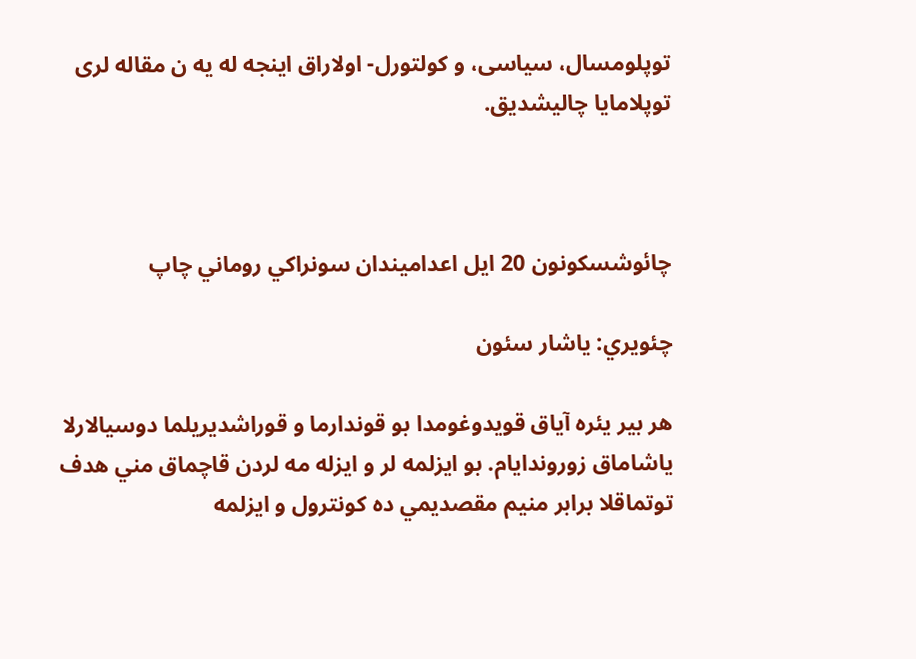توپلومسال، سیاسی، و کولتورل- اولاراق اینجه له یه ن مقاله لری توپلامایا چالیشدیق.



چائوشسكونون 20 ايل اعداميندان سونراكي روماني چاپ

چئويري: ياشار سئون

هر بير يئره آياق قويدوغومدا بو قوندارما و قوراشديريلما دوسيالارلا ياشاماق زوروندايام. بو ايزلمه لر و ايزله مه لردن قاچماق مني هدف توتماقلا برابر منيم مقصديمي ده كونترول و ايزلمه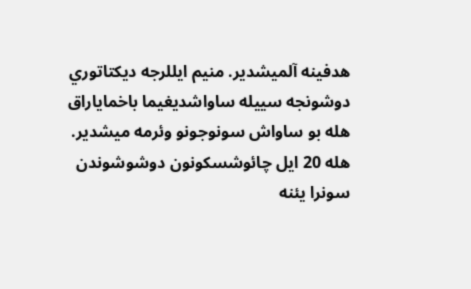هدفينه آلميشدير. منيم ايللرجه ديكتاتوري دوشونجه سييله ساواشديغيما باخماياراق هله بو ساواش سونوجونو وئرمه ميشدير. هله 20 ايل چائوشسكونون دوشوشوندن سونرا يئنه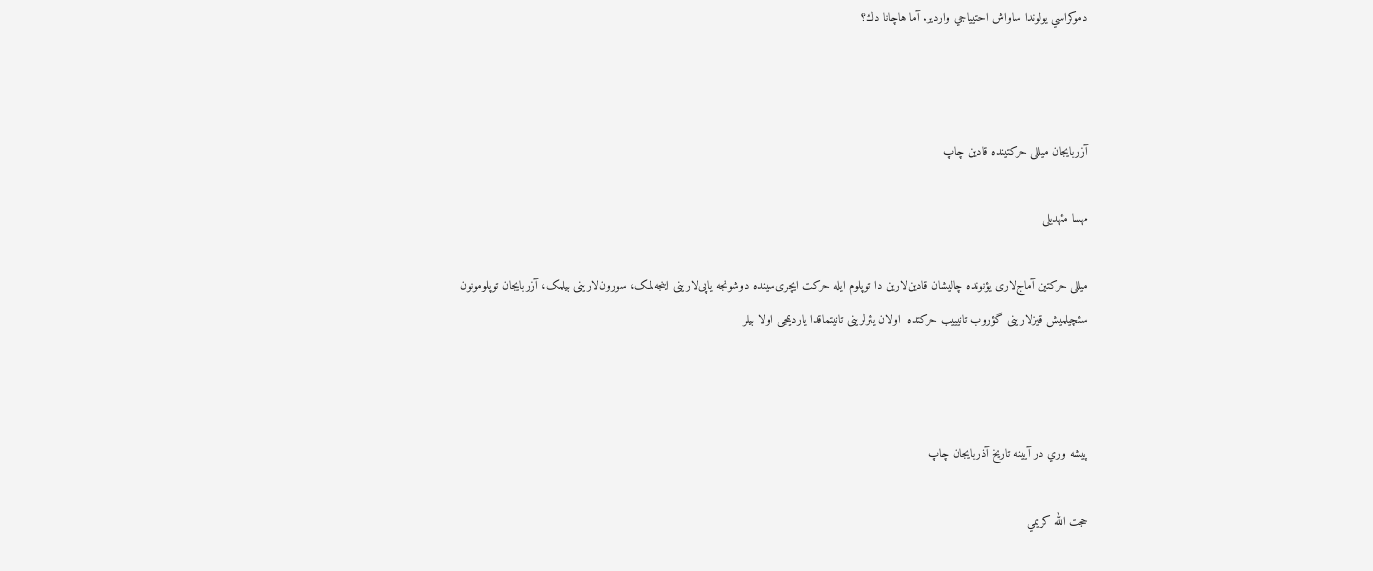دموكراسي يولوندا ساواش احتيياجي واردير. آما هاچانا دك؟



آزربایجان میللی حرکتینده قادین چاپ

مهسا مئهدیلی

میللی حرکتین آماج‌لاری یؤنونده چالیشان قادین‌لارین دا توپلوم ایله حرکت ایچری‌سینده دوشونجه یاپی‌لارینی اینجه‌لمک، سورون‌لارینی بیلمک، آزربایجان توپلومونون سئچیلمیش قیزلارینی گؤروب تانیییب حرکتده  اولان یئرلرینی تانیتماقدا یاردیمجی اولا بیلر



پيشه وري در آيينه تاريخ آذربايجان چاپ

حجت الله کريمي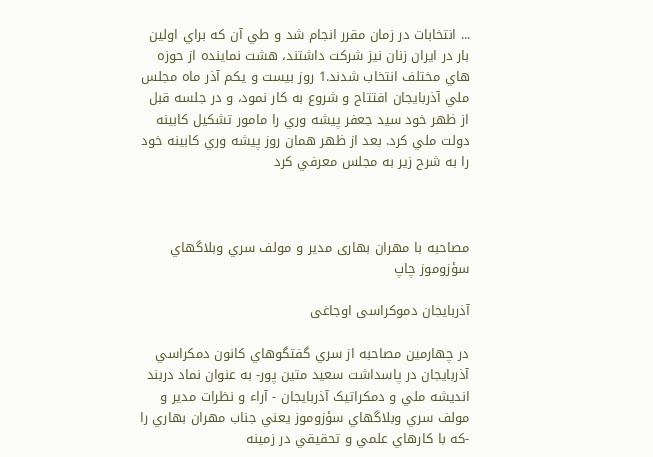... انتخابات در زمان مقرر انجام شد و طي آن که براي اولين بار در ايران زنان نيز شرکت داشتند، هشت نماينده از حوزه هاي مختلف انتخاب شدند.1 روز بيست و يکم آذر ماه مجلس ملي آذربايجان افتتاح و شروع به کار نمود، و در جلسه قبل از ظهر خود سيد جعفر پيشه وري را مامور تشکيل کابينه دولت ملي کرد. بعد از ظهر همان روز پيشه وري کابينه خود را به شرح زير به مجلس معرفي کرد



مصاحبه با مهران بهاری مدير و مولف سري وبلاگهاي سؤزوموز چاپ

آذربایجان دموکراسی اوجاغی

در چهارمين مصاحبه از سري گفتگوهاي کانون دمکراسي آذربايجان در پاسداشت سعيد متين پور- به عنوان نماد دربند انديشه ملي و دمکراتيک آذربايجان - آراء و نظرات مدير و مولف سري وبلاگهاي سؤزوموز يعني جناب مهران بهاري را -که با کارهاي علمي و تحقيقي در زمينه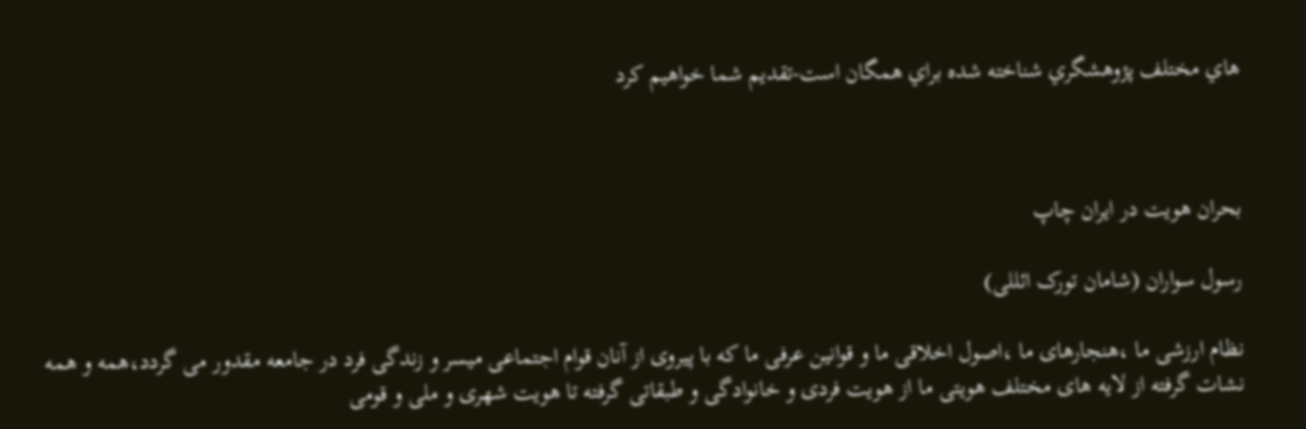هاي مختلف پژوهشگري شناخته شده براي همگان است-تقديم شما خواهيم کرد



بحران هویت در ایران چاپ

رسول سواران (شامان تورک ائللی)

نظام ارزشی ما ،هنجارهای ما ،اصول اخلاقی ما و قوانین عرفی ما که با پیروی از آنان قوام اجتماعی میسر و زندگی فرد در جامعه مقدور می گردد،همه و همه نشات گرفته از لایه های مختلف هویتی ما از هویت فردی و خانوادگی و طبقاتی گرفته تا هویت شهری و ملی و قومی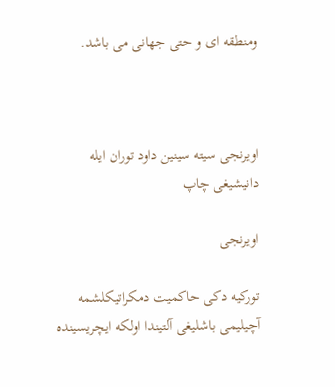ومنطقه ای و حتی جهانی می باشد.



اویرنجی سیته سینین داود توران ایله دانیشیغی چاپ

اویرنجی

تورکیه دکی حاکمیت دمکراتیکلشمه آچیلیمی باشلیغی آلتیندا اولکه ایچریسینده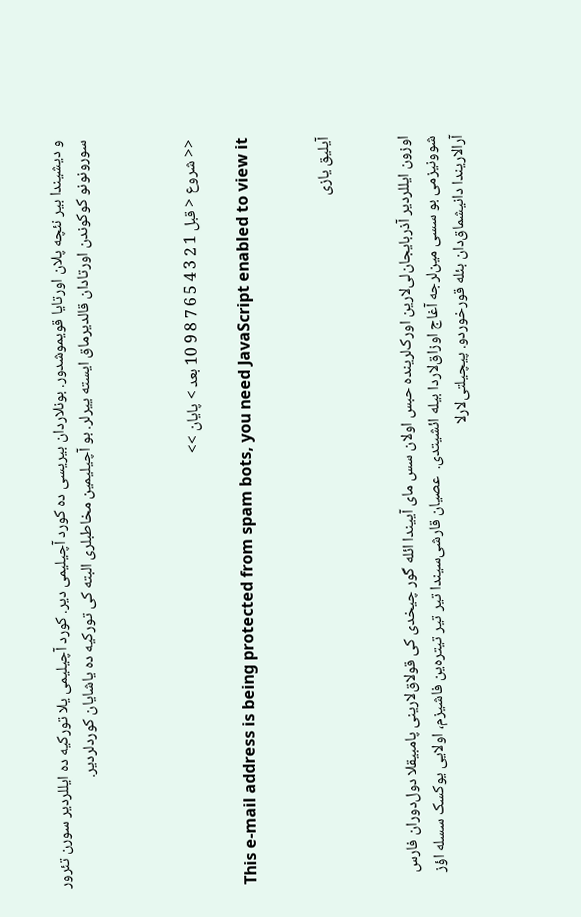و دیشیندا بیر نئچه پلان اورتایا قویموشدور. بونلاردان بیریسی ده کورد آچیلیمی دیر. کورد آچیلیمی يلا تورکیه ده ایللردیر سورن تئرور سورونونو کوکوندن اورتادان قالدیرماق ایسته يیرلر. بو آچیلیمین مخاطبلری البته کی تورکیه ده یاشایان کوردلردیر.



<< شروع < قبل 1 2 3 4 5 6 7 8 9 10 بعد > پایان >>

  This e-mail address is being protected from spam bots, you need JavaScript enabled to view it


آیلیق یازی


اوزون ایللردیر آذربایجان‌لی‌لارین اورک‌لرینده حبس اولان سس مای آییندا ائله گور چیخدی کی قولاق‌لارینی پامبیقلا دول‌دوران فارس شوونیزمی بو سسی مین‌لرجه آغاج اوزاق‌لاردا بیله ائشیتدی.  عصیان قارشی‌سیندا تیر تیر تیتره‌ین فاشیزم، اولایی یوکسک سسله اؤز آرا‌لاریندا دانیشماق‌دان بئله قورخوردو. پیچیلتی‌لارلا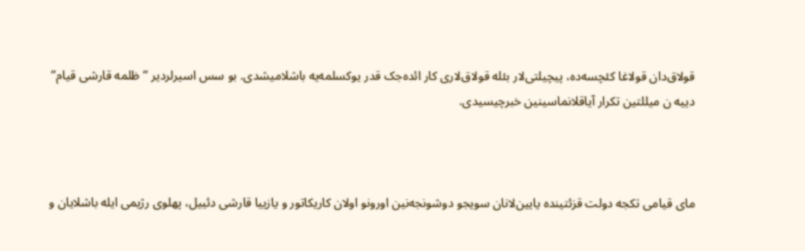قولاق‌دان قولاغا کئچسه‌ده، پیچیلتی‌لار بئله قولاق‌لاری کار ائده‌جک قدر یوکسلمه‌یه باشلامیشدی. بو سس اسیرلردیر ”ظلمه قارشی قیام” دییه ن میللتین تکرار آیاقلانماسینین خبرچیسیدی.



مای قیامی تکجه دولت قزئتینده یایین‌لانان سویجو دوشونجه‌نین اورونو اولان کاریکاتور و یازییا قارشی دئییل، پهلوی رژیمی ایله باشلایان و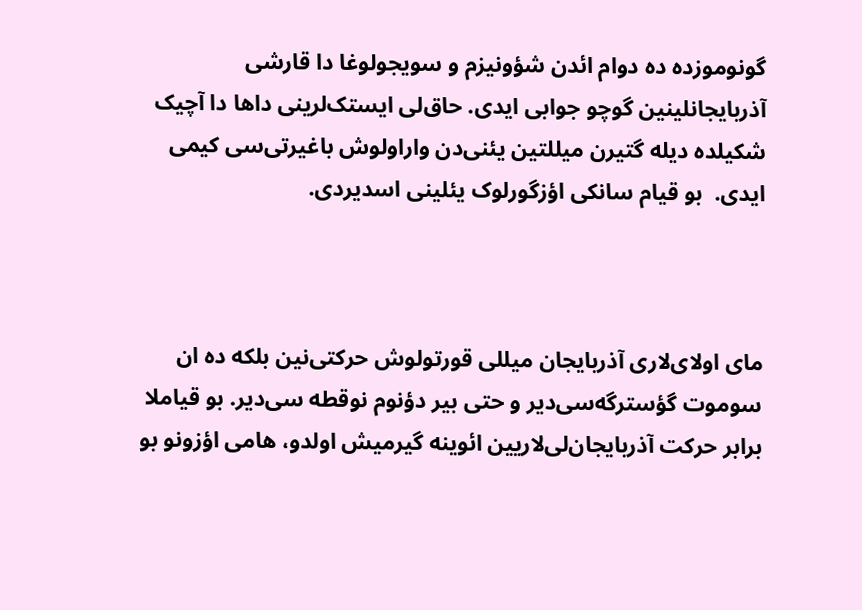گونوموزده ده دوام ائدن شؤونیزم و سویجولوغا دا قارشی آذربایجانلینین گوچو جوابی ایدی. حاق‌لی ایستک‌لرینی داها دا آچیک شکیلده دیله گتیرن میللتین یئنی‌دن واراولوش باغیرتی‌سی کیمی ایدی.  بو قیام سانکی اؤزگورلوک یئلینی اسدیردی.



مای اولای‌لاری آذربایجان میللی قورتولوش حرکتی‌نین بلکه ده ان سوموت گؤسترگه‌سی‌دیر و حتی بیر دؤنوم نوقطه سی‌دیر. بو قیاملا برابر حرکت آذربایجان‌لی‌لاریین ائوینه گیرمیش اولدو، هامی اؤزونو بو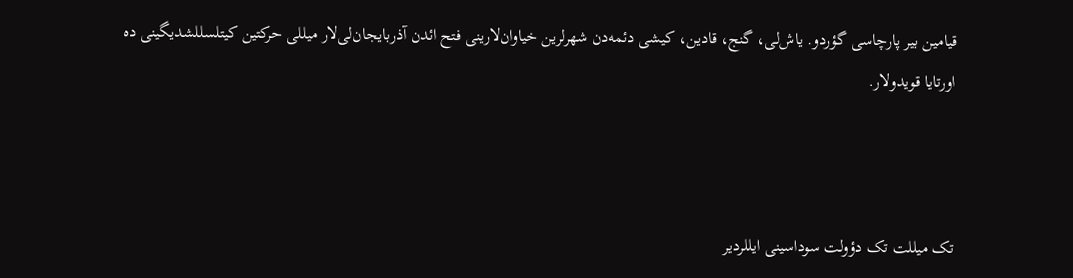قیامین بیر پارچاسی گؤردو. یاش‌لی، گنج، قادین، کیشی دئمه‌دن شهرلرین خیاوان‌لارینی فتح ائدن آذربایجان‌لی‌لار میللی حرکتین کیتلسللشدیگینی ده اورتایا قویدولار.



تک میللت تک دؤولت سوداسینی ایللردیر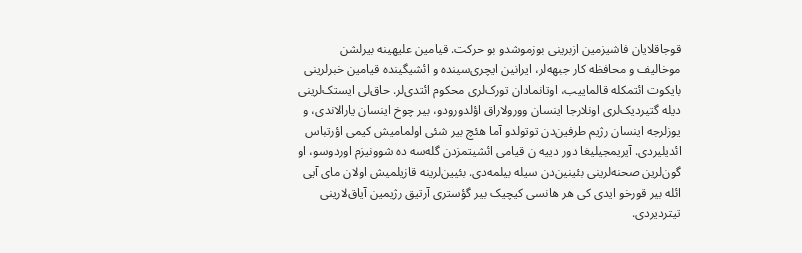قوجاقلایان فاشیزمین ازبرینی بوزموشدو بو حرکت. قیامین علیهینه بیرلشن موخالیف و محافظه کار جبهه‌لر، ایرانین ایچری‌سینده و ائشیگینده قیامین خبرلرینی بایکوت ائتمکله قالماییب، اوتانما‌دان تورک‌لری محکوم ائتدی‌لر. حاق‌لی ایستک‌لرینی دیله گتیردیک‌لری اونلارجا اینسان وورولا‌راق اؤلدورودو، بیر چوخ اینسان یارالاندی، و یوزلرجه اینسان رژیم طرفین‌دن توتولدو آما هئچ بیر شئی اولمامیش کیمی اؤرتباس ائدیلیردی. آیریمجیلیغا دور دییه ن قیامی ائشیتمزدن گله‌سه ده شوونیزم اوردوسو، او گون‌لرین صحنه‌لرینی بئینین‌دن سیله بیلمه‌دی. بئیین‌لرینه قازیلمیش اولان مای آیی  ائله بیر قورخو ایدی کی هر هانسی کیچیک بیر گؤستری آرتیق رژیمین آیاق‌لارینی تیتردیردی.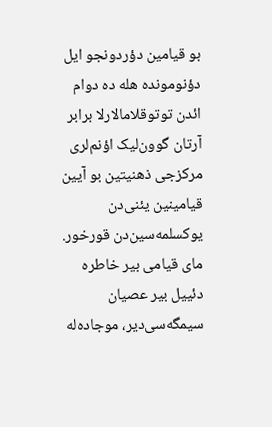بو قیامین دؤردونجو ایل دؤنومونده هله ده دوام ائدن توتوقلاما‌لارلا برابر آرتان گوون‌لیک اؤنم‌لری مرکزجی ذهنیتین بو آیین قیامینین یئنی‌دن یوکسلمه‌سین‌دن قورخور. مای قیامی بیر خاطره دئییل بیر عصیان سیمگه‌سی‌دیر، موجاده‌له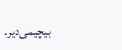بیچیمی‌دیر.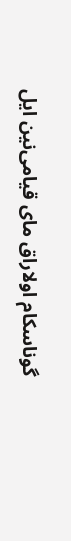گوناسکام اولاراق مای قیامی‌نین ایل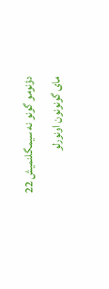دؤنومو گونو نه سیمگلنمیش 22 مای گونونون اونورلو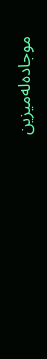موجاده‌له‌میزین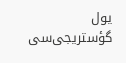یول گؤستریجی‌سی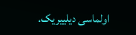اولماسی دیلییریک.